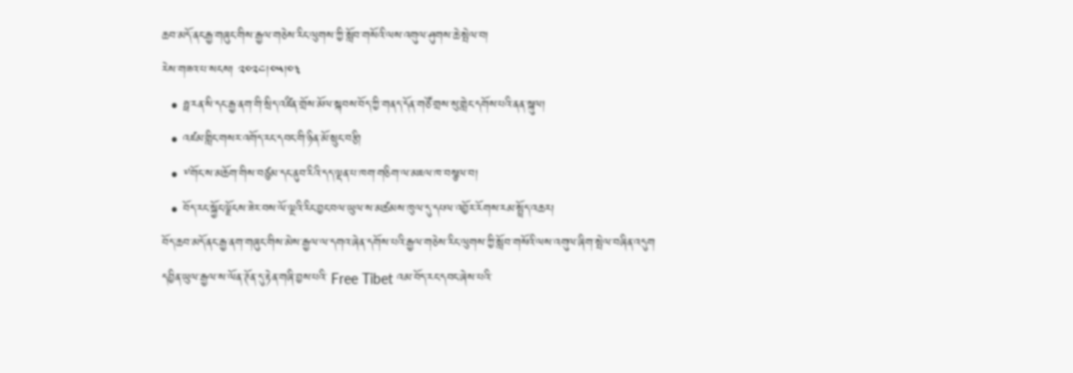ཆབ་མདོ་ནང་རྒྱ་གཞུང་གིས་རྒྱལ་གཅེས་རིང་ལུགས་ཀྱི་སློབ་གསོའི་ལས་འགུལ་ཤུགས་ཆེ་སྤེལ་བ།
རེས་གཟའ་པ་སངས། ༢༠༢༤།༠༥།༠༣
  • ཧྥ་རན་སི་དང་རྒྱ་ནག་གི་སྲིད་འཛིན་གྲོས་མོལ་སྐབས་བོད་ཀྱི་གནད་དོན་གཙོ་གྲས་སུ་གླེང་དགོས་པའི་ནན་སྐུལ།
  • འཛམ་གླིང་གསར་འགོད་རང་དབང་གི་ཉིན་མོ་སྲུང་བརྩི།
  • ༸གོང་ས་མཆོག་གིས་བཙུམ་དང་ནུབ་རིའི་དད་ལྡན་པ་ཁག་གཅིག་ལ་མཇལ་ཁ་བསྩལ་བ།
  • བོད་རང་སྐྱོང་ལྗོངས་ཟེར་བས་ལོ་ལྔའི་རིང་བྱང་བལ་ཡུལ་ས་མཚམས་ཁུལ་དུ་དཔལ་འབྱོར་རོགས་རམ་སྤྲོད་འཆར།
བོད་ཆབ་མདོ་ནང་རྒྱ་ནག་གཞུང་གིས་མེས་རྒྱལ་ལ་དགའ་ཞེན་དགོས་པའི་རྒྱལ་གཅེས་རིང་ལུགས་ཀྱི་སློབ་གསོའི་ལས་འགུལ་ཞིག་སྤེལ་བཞིན་འདུག
དབྱིན་ཡུལ་རྒྱལ་ས་ལོན་ཊོན་དུ་རྟེན་གཞི་བྱས་པའི་ Free Tibet འམ་བོད་རང་དབང་ཞེས་པའི་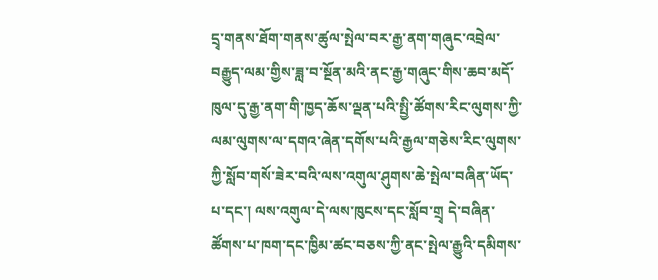དྲྭ་གནས་ཐོག་གནས་ཚུལ་སྤེལ་བར་རྒྱ་ནག་གཞུང་འབྲེལ་བརྒྱུད་ལམ་གྱིས་ཟླ་བ་སྔོན་མའི་ནང་རྒྱ་གཞུང་གིས་ཆབ་མདོ་ཁུལ་དུ་རྒྱ་ནག་གི་ཁྱད་ཆོས་ལྡན་པའི་སྤྱི་ཚོགས་རིང་ལུགས་ཀྱི་ལམ་ལུགས་ལ་དགའ་ཞེན་དགོས་པའི་རྒྱལ་གཅེས་རིང་ལུགས་ཀྱི་སློབ་གསོ་ཟེར་བའི་ལས་འགུལ་ཤུགས་ཆེ་སྤེལ་བཞིན་ཡོད་པ་དང་། ལས་འགུལ་དེ་ལས་ཁུངས་དང་སློབ་གྲྭ དེ་བཞིན་ཚོགས་པ་ཁག་དང་ཁྱིམ་ཚང་བཅས་ཀྱི་ནང་སྤེལ་རྒྱུའི་དམིགས་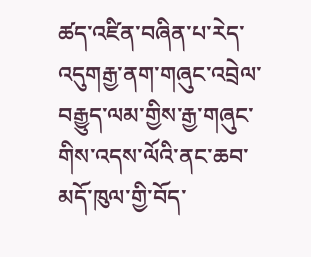ཚད་འཛིན་བཞིན་པ་རེད་འདུགརྒྱ་ནག་གཞུང་འབྲེལ་བརྒྱུད་ལམ་གྱིས་རྒྱ་གཞུང་གིས་འདས་ལོའི་ནང་ཆབ་མདོ་ཁུལ་གྱི་བོད་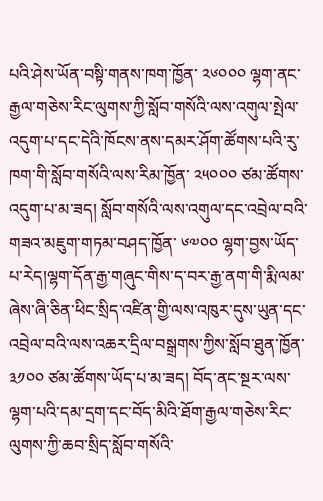པའི་ཤེས་ཡོན་བསྟི་གནས་ཁག་ཁྱོན་ ༢༦༠༠༠ ལྷག་ནང་རྒྱལ་གཅེས་རིང་ལུགས་ཀྱི་སློབ་གསོའི་ལས་འགུལ་སྤེལ་འདུག་པ་དང་དེའི་ཁོངས་ནས་དམར་ཤོག་ཚོགས་པའི་རུ་ཁག་གི་སློབ་གསོའི་ལས་རིམ་ཁྱོན་ ༢༥༠༠༠ ཙམ་ཚོགས་འདུག་པ་མ་ཟད། སློབ་གསོའི་ལས་འགུལ་དང་འབྲེལ་བའི་གཟའ་མཇུག་གཏམ་བཤད་ཁྱོན་ ༦༧༠༠ ལྷག་བྱས་ཡོད་པ་རེད།ལྷག་དོན་རྒྱ་གཞུང་གིས་ད་བར་རྒྱ་ནག་གི་རྨི་ལམ་ཞེས་ཞི་ཅིན་ཕིང་སྲིད་འཛིན་གྱི་ལས་འཁུར་དུས་ཡུན་དང་འབྲེལ་བའི་ལས་འཆར་དྲིལ་བསྒྲགས་ཀྱིས་སློབ་ཐུན་ཁྱོན་ ༣༡༠༠ ཙམ་ཚོགས་ཡོད་པ་མ་ཟད། བོད་ནང་སྔར་ལས་ལྷག་པའི་དམ་དྲག་དང་བོད་མིའི་ཐོག་རྒྱལ་གཅེས་རིང་ལུགས་ཀྱི་ཆབ་སྲིད་སློབ་གསོའི་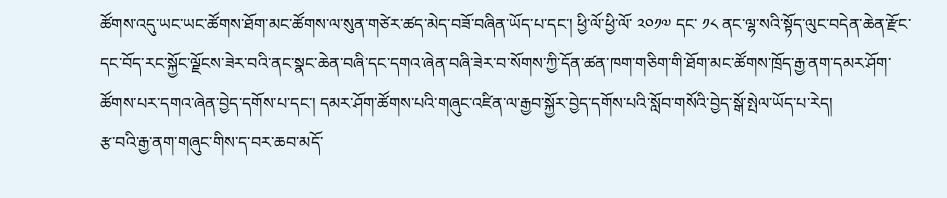ཚོགས་འདུ་ཡང་ཡང་ཚོགས་ཐོག་མང་ཚོགས་ལ་སུན་གཙེར་ཚད་མེད་བཟོ་བཞིན་ཡོད་པ་དང་། ཕྱི་ལོ་ཕྱི་ལོ་ ༢༠༡༧ དང་ ༡༨ ནང་ལྷ་སའི་སྟོད་ལུང་བདེན་ཆེན་རྫོང་དང་བོད་རང་སྐྱོང་ལྗོངས་ཟེར་བའི་ནང་སྣང་ཆེན་བཞི་དང་དགའ་ཞེན་བཞི་ཟེར་བ་སོགས་ཀྱི་དོན་ཚན་ཁག་གཅིག་གི་ཐོག་མང་ཚོགས་ཁྲོད་རྒྱ་ནག་དམར་ཤོག་ཚོགས་པར་དགའ་ཞེན་བྱེད་དགོས་པ་དང་། དམར་ཤོག་ཚོགས་པའི་གཞུང་འཛིན་ལ་རྒྱབ་སྐྱོར་བྱེད་དགོས་པའི་སློབ་གསོའི་བྱེད་སྒོ་སྤེལ་ཡོད་པ་རེད།
རྩ་བའི་རྒྱ་ནག་གཞུང་གིས་ད་བར་ཆབ་མདོ་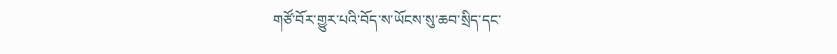གཙོ་བོར་གྱུར་པའི་བོད་ས་ཡོངས་སུ་ཆབ་སྲིད་དང་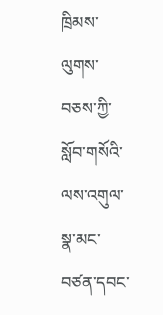ཁྲིམས་ལུགས་བཅས་ཀྱི་སློབ་གསོའི་ལས་འགུལ་སྣ་མང་བཙན་དབང་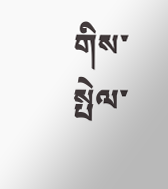གིས་སྤེལ་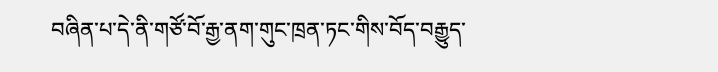བཞིན་པ་དེ་ནི་གཙོ་བོ་རྒྱ་ནག་གུང་ཁྲན་ཏང་གིས་བོད་བརྒྱུད་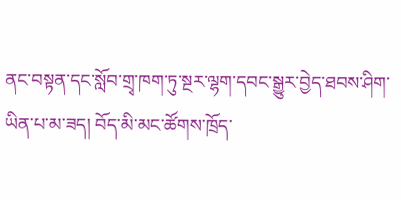ནང་བསྟན་དང་སློབ་གྲྭ་ཁག་ཏུ་སྔར་ལྷག་དབང་སྒྱུར་བྱེད་ཐབས་ཤིག་ཡིན་པ་མ་ཟད། བོད་མི་མང་ཚོགས་ཁྲོད་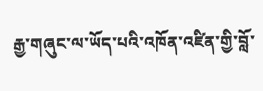རྒྱ་གཞུང་ལ་ཡོད་པའི་འཁོན་འཛིན་གྱི་བློ་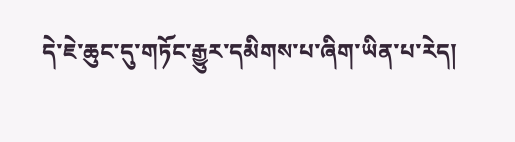དེ་ཇེ་ཆུང་དུ་གཏོང་རྒྱུར་དམིགས་པ་ཞིག་ཡིན་པ་རེད།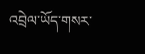འབྲེལ་ཡོད་གསར་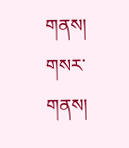གནས།
གསར་གནས།